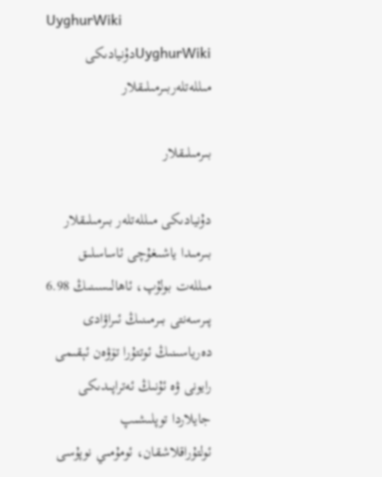UyghurWiki
UyghurWikiدۇنيادىكى مىللەتلەربىرمىلىقلار

بىرمىلىقلار

دۇنيادىكى مىللەتلەر بىرمىلىقلار بىرمىدا ياشىغۇچى ئاساسلىق مىللەت بولۇپ، ئاھالىسىنىڭ 6.98 پىرسەنتى بىرمىنىڭ ئىراۋادى دەرياسىنىڭ ئوتتۇرا تۆۋەن ئېقىمى رايونى ۋە ئۇنىڭ ئەتراپىدىكى جايلاردا توپلىشىپ ئولتۇراقلاشقان، ئومۇمىي نوپۇسى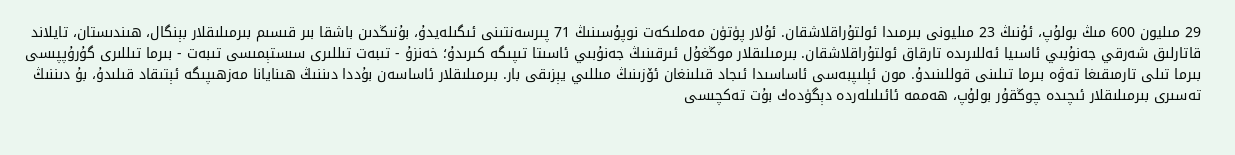29 مىليون 600 مىڭ بولۇپ، ئۇنىڭ 23 مىليونى بىرمىدا ئولتۇراقلاشقان. ئۇلار پۈتۈن مەملىكەت نوپۇسىنىڭ 71 پىرسەنتىنى ئىگىلەيدۇ، بۇنىڭدىن باشقا بىر قىسىم بىرمىلىقلار بېنگال، ھىندىستان، تايلاند قاتارلىق شەرقي جەنۇبىي ئاسىيا ئەللىرىدە تارقاق ئولتۇراقلاشقان. بىرمىلىقلار موڭغۇل ئىرقىنىڭ جەنۇبىي ئاسىتا تىپىگە كىرىدۇ؛ خەنزۇ - تىبەت تىللىرى سىستېمىسى تىبەت - بىرما تىللىرى گۇرۇپپىسى بىرما تىلى تارمىقىغا تەۋە بىرما تىلىنى قوللىنىدۇ. مون ئېلىپبەسى ئاساسىدا ئىجاد قىلىنغان ئۆزىنىڭ مىللىي يېزىقى بار. بىرمىلىقلار ئاساسەن بۇددا دىننىڭ ھىنايانا مەزھىپىگە ئېتىقاد قىلىدۇ، بۇ دىننىڭ تەسىرى بىرمىلىقلار ئىچىدە چوڭقۇر بولۇپ، ھەممە ئائىلىلەردە دېگۈدەك بۇت تەكچىسى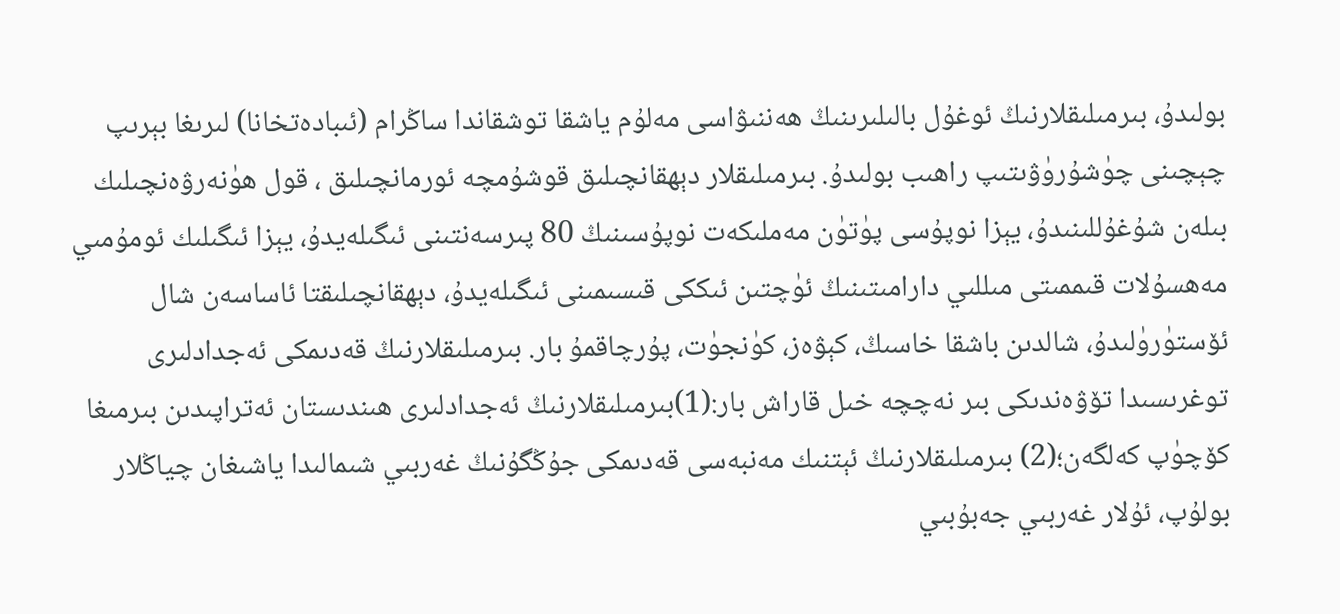بولىدۇ، بىرمىلىقلارنىڭ ئوغۇل بالىلىرىنىڭ ھەننىۋاسى مەلۇم ياشقا توشقاندا ساڭرام (ئىبادەتخانا) لىرىغا بېرىپ چېچىنى چۈشۇرۈۋىتىپ راھىب بولىدۇ. بىرمىلىقلار دېھقانچىلىق قوشۇمچە ئورمانچىلىق ، قول ھۈنەرۋەنچىلىك بىلەن شۇغۇللىنىدۇ، يېزا نوپۇسى پۈتۈن مەملىكەت نوپۇسىنىڭ 80 پىرسەنتىنى ئىگىلەيدۇ، يېزا ئىگىلىك ئومۇمىي مەھسۇلات قىممىتى مىللىي دارامىتىنىڭ ئۈچتىن ئىككى قىسىمىنى ئىگىلەيدۇ، دېھقانچىلىقتا ئاساسەن شال ئۆستۈرۈلىدۇ، شالدىن باشقا خاسىڭ، كېۋەز، كۈنجۈت، پۇرچاقمۇ بار. بىرمىلىقلارنىڭ قەدىمكى ئەجدادلىرى توغرىسىدا تۆۋەندىكى بىر نەچچە خىل قاراش بار:(1)بىرمىلىقلارنىڭ ئەجدادلىرى ھىندىستان ئەتراپىدىن بىرمىغا كۆچۈپ كەلگەن؛(2) بىرمىلىقلارنىڭ ئېتنىك مەنبەسى قەدىمكى جۇڭگۇنىڭ غەربىي شىمالىدا ياشىغان چياڭلار بولۇپ، ئۇلار غەربىي جەبۇبىي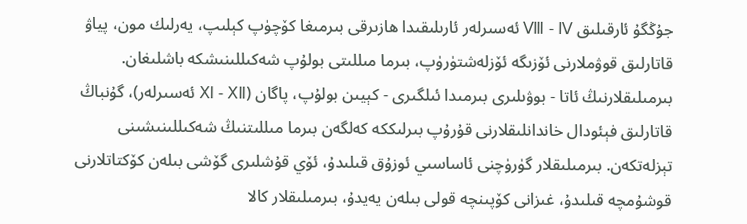جۇڭگۇ ئارقىلىق Ⅷ - Ⅳ ئەسىرلەر ئارىلىقىدا ھازىرقى بىرمىغا كۆچۈپ كېلىپ، يەرلىك مون، پياۋ قاتارلىق قوۋملارنى ئۆزىگە ئۆزلەشتۈرۈپ، بىرما مىللىتى بولۇپ شەكىللىنىشكە باشلىغان. بىرمىلىقلارنىڭ ئاتا - بوۋىلىرى بىرمىدا ئىلگىرى - كېيىن بولۇپ، پاگان (Ⅺ - ⅩⅡ ئەسىرلەر)، گۇنباڭ قاتارلىق فېئودال خاندانلىقلارنى قۇرۇپ بىرلىككە كەلگەن بىرما مىللىتنىڭ شەكىللىنىشىنى تېزلەتكەن. بىرمىلىقلار گۈرۈچنى ئاساسىي ئوزۇق قىلىدۇ، ئۆي قۇشلىرى گۆشى بىلەن كۆكتاتلارنى قوشۇمچە قىلىدۇ، غىزانى كۆپىنچە قولى بىلەن يەيدۇ، بىرمىلىقلار كالا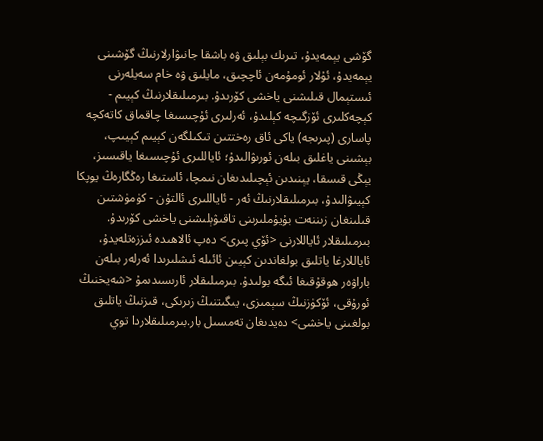گۆشى يېمەيدۇ، تىرىك بېلىق ۋە باشقا جانىۋارلارنىڭ گۆشىنى يېمەيدۇ، ئۇلار ئومۇمەن ئاچچىق، مايلىق ۋە خام سەيلەرنى ئىستېمال قىلىشنى ياخشى كۆرىدۇ. بىرمىلىقلارنىڭ كېيىم - كېچەكلىرى ئۆزگىچە كېلىدۇ، ئەرلىرى ئۇچىسىغا چاقماق كاتەكچە پاسارى (پىرىجە) ياكى ئاق رەختتىن تىكىلگەن كېيىم كېيىپ، بېشىنى ياغلىق بىلەن ئورىۋالىدۇ؛ ئاياللىرى ئۇچىسىغا ياقىسىز، يېڭى قىسقا، يېنىدىن ئېچىلىدىغان نىمچا، ئاستىغا رەڭگارەڭ يوپكا كېيىۋالىدۇ، بىرمىلىقلارنىڭ ئەر - ئاياللىرى ئالتۇن - كۈمۈشتىن قىلىنغان زىننەت بۇيۇملىرىنى تاقىۋېلىشنى ياخشى كۆرىدۇ. بىرمىلىقلار ئاياللارنى <ئۆي پىرى> دەپ ئالاھىدە ئىززەتلەيدۇ، ئاياللارغا ياتلىق بولغاندىن كېيىن ئائىلە ئىشلىرىدا ئەرلەر بىلەن باراۋەر ھوقۇقىغا ئىگە بولىدۇ. بىرمىلىقلار ئارىسىدىمۇ <شەيخنىڭ ئورۇقى، ئۆكۈزنىڭ سېمىزى، يىگىتنىڭ زىرىكى، قىزنىڭ ياتلىق بولغىنى ياخشى> دەيدىغان تەمسىل بار.بىرمىلىقلاردا توي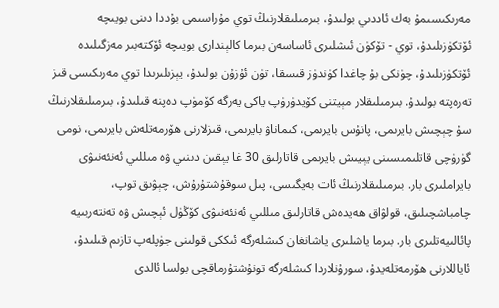مەرىكىسىمۇ بەك ئاددىي بولىدۇ، بىرمىلىقلارنىڭ توي مۇراسىمى بۇددا دىنى بويىچە ئۆتكۈزىلىدۇ، توي - تۆكۈن ئىشلىرى ئاساسەن بىرما كالېندارى بويىچە ئۆكتەبىر مەزگىلىدە ئۆتكۈزىلىدۇ، چۈنكى بۇ چاغدا كۈندۈز قىسقا، تۈن ئۇزۇن بولىدۇ، يېزىلىرىدا توي مەرىكىسى قىز تەرەپتە بولىدۇ. بىرمىلىقلار مېيتنى كۆيدۈرۈپ ياكى يەرگە كۆمۈپ دەپنە قىلىدۇ، بىرمىلىقلارنىڭ سۇ چېچىش بايرىمى، پانۇس بايرىمى، كىماناۋ بايرىمى، قىزلارنى ھۆرمەتلەش بايرىمى، نومى گۈرۈچى قاتلىمىسىنى يېيىش بايرىمى قاتارلىق 30 غا يېقىن دىنىي ۋە مىللىي ئەنئەنىۋى بايراملىرى بار. بىرمىلىقلارنىڭ ئات بەيگىسى، پىل سوقۇشتۇرۇش، چېۋىق توپ، چامباشچىلىق، قولۋاق ھەيدەش قاتارلىق مىللىي ئەنئەنىۋى كۆڭۈل ئېچىش ۋە تەنتەربىيە پائالىيەتلىرى بار. بىرما ياشلىرى ياشانغان كىشلەرگە ئىككى قولىنى جۈپلەپ تازىم قىلىدۇ، ئاياللارنى ھۆرمەتلەيدۇ، سورۇنلاردا كىشلەرگە تونۇشتۇرماقچى بولسا ئالدى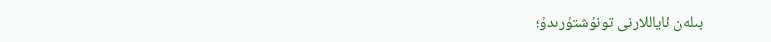بىلەن ئاياللارنى تونۇشتۇرىدۇ؛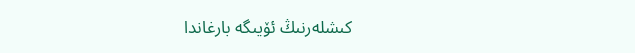كىشلەرنىڭ ئۆيىگە بارغاندا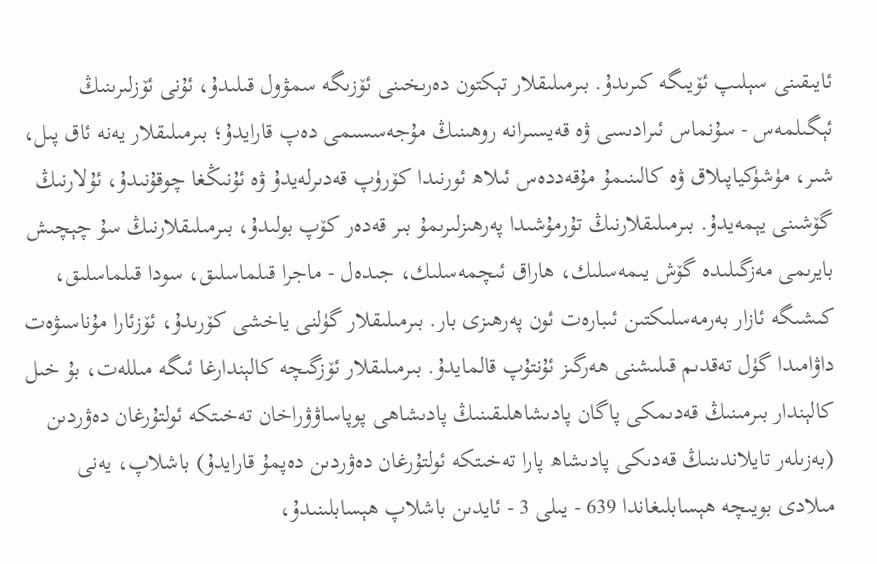ئايىقىنى سېلىپ ئۆيىگە كىرىدۇ. بىرمىلىقلار تېكتون دەرىخىنى ئۆزىگە سمۋول قىلىدۇ، ئۇنى ئۆزلىرىنىڭ ئېگىلمەس - سۇنماس ئىرادىسى ۋە قەيسىرانە روھىنىڭ مۇجەسسىمى دەپ قارايدۇ؛ بىرمىلىقلار يەنە ئاق پىل، شىر، مۈشۈكياپىلاق ۋە كالىنىمۇ مۇقەددەس ئىلاھ ئورنىدا كۆرۈپ قەدىرلەيدۇ ۋە ئۇنىڭغا چوقۇنىدۇ، ئۇلارنىڭ گۆشىنى يېمەيدۇ. بىرمىلىقلارنىڭ تۇرمۇشىدا پەرھىزلىرىمۇ بىر قەدەر كۆپ بولىدۇ، بىرمىلىقلارنىڭ سۇ چېچىش بايرىمى مەزگىلىدە گۆش يىمەسلىك، ھاراق ئىچمەسلىك، جىدەل - ماجرا قىلماسلىق، سودا قىلماسلىق، كىشىگە ئازار بەرمەسلىكتىن ئىبارەت ئون پەرھىزى بار. بىرمىلىقلار گۈلنى ياخشى كۆرىدۇ، ئۆزئارا مۇناسىۋەت داۋامىدا گۈل تەقدىم قىلىشنى ھەرگىز ئۇنتۇپ قالمايدۇ. بىرمىلىقلار ئۆزگىچە كالېندارغا ئىگە مىللەت، بۇ خىل كالېندار بىرمىنىڭ قەدىمكى پاگان پادىشاھلىقىنىڭ پادىشاھى پوپاساۋۋراخان تەخىتكە ئولتۇرغان دەۋردىن (بەزىلەر تايلاندىنىڭ قەدىكى پادىشاھ پارا تەخىتكە ئولتۇرغان دەۋردىن دەپمۇ قارايدۇ) باشلاپ، يەنى مىلادى بويىچە ھېسابلىغاندا 639 - يىلى 3 - ئايدىن باشلاپ ھېسابلىنىدۇ،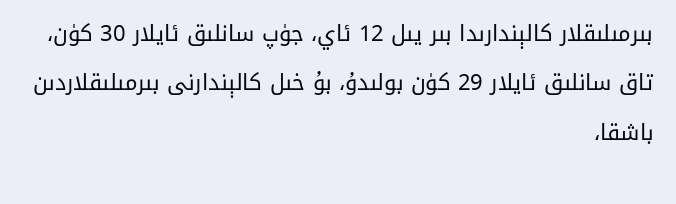بىرمىلىقلار كالېندارىدا بىر يىل 12 ئاي، جۈپ سانلىق ئايلار 30 كۈن، تاق سانلىق ئايلار 29 كۈن بولىدۇ، بۇ خىل كالېندارنى بىرمىلىقلاردىن باشقا،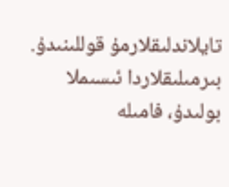تايلاندلىقلارمۇ قوللىنىدۇ. بىرمىلىقلاردا ئىسىملا بولىدۇ، فامىلە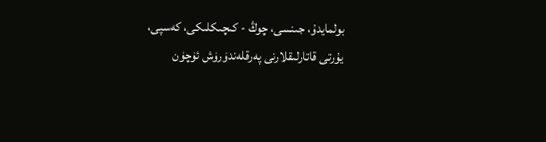بولمايدۇ، جىنسى، چوڭ - كىچىكلىكى، كەسپى، يۇرتى قاتارلىقلارنى پەرقلەندۈرۈش ئۈچۈن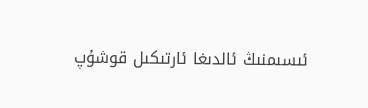ئىسىمنىڭ ئالدىغا ئارتىكىل قوشۇپ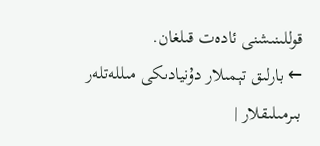قوللىنىشنى ئادەت قىلغان.
← بارلىق تېمىلار دۇنيادىكى مىللەتلەر
بىرمىلىقلار |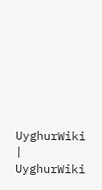UyghurWiki | UyghurWiki